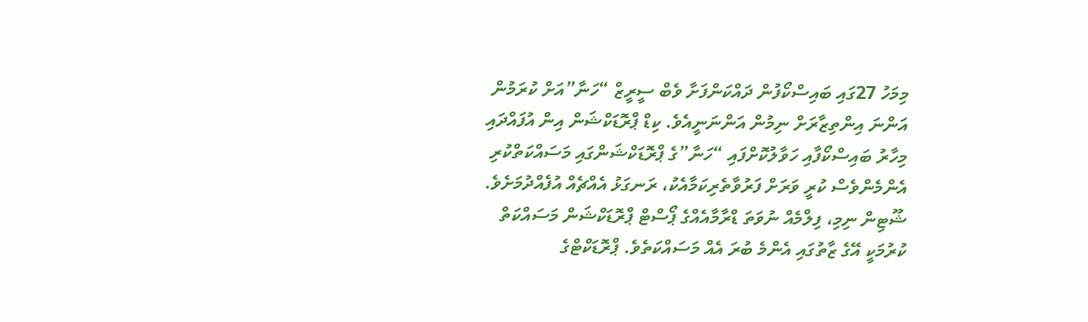މިމަހު 27ގައި ބައިސްކޯފުން ދައްކަންފަށާ ވެބް ސީރީޒް “ހަނާ”އަށް ކުރަމުން އަންނަ އިންތިޒާރަށް ނިމުން އަންނަނީއެވެ. ކިޑް ޕްރޮޑަކްޝަން އިން އުފައްދައި މިހާރު ބައިސްކޯފާއި ހަވާލުކޮށްފައި “ހަނާ”ގެ ޕްރޮޑަކްޝަންގައި މަސައްކަތްކުރި އެންމެންވެސް ކުރީ ވަރަށް ފަރުވާތެރިކަމާއެކު، ރަނގަޅު އެއްޗެއް އުފެއްދުމަށެވެ.
ޝޫޓިން ނިމި، ފިލްމެއް ނުވަތަ ޑްރާމާއެއްގެ ޕޯސްޓް ޕްރޮޑަކްޝަން މަސައްކަތް ކުރުމަކީ އޭގެ ޒާތުގައި އެންމެ ބުރަ އެއް މަސައްކަތެވެ. ޕްރޮޑަކްޓްގެ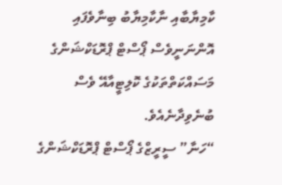ކާމިޔާބާއި ނާކާމިޔާބު ބިނާވެފައި އޮންނަނީވެސް ޕޯސްޓް ޕްރޮޑަކްޝަންގެ މަސައްކަތްތަކުގެ ކޮލިޓީއާއޭ ވެސް ބުނެވިދާނެއެވެ.
“ހަނާ” ސީރީޒްގެ ޕޯސްޓް ޕްރޮޑަކްޝަންގެ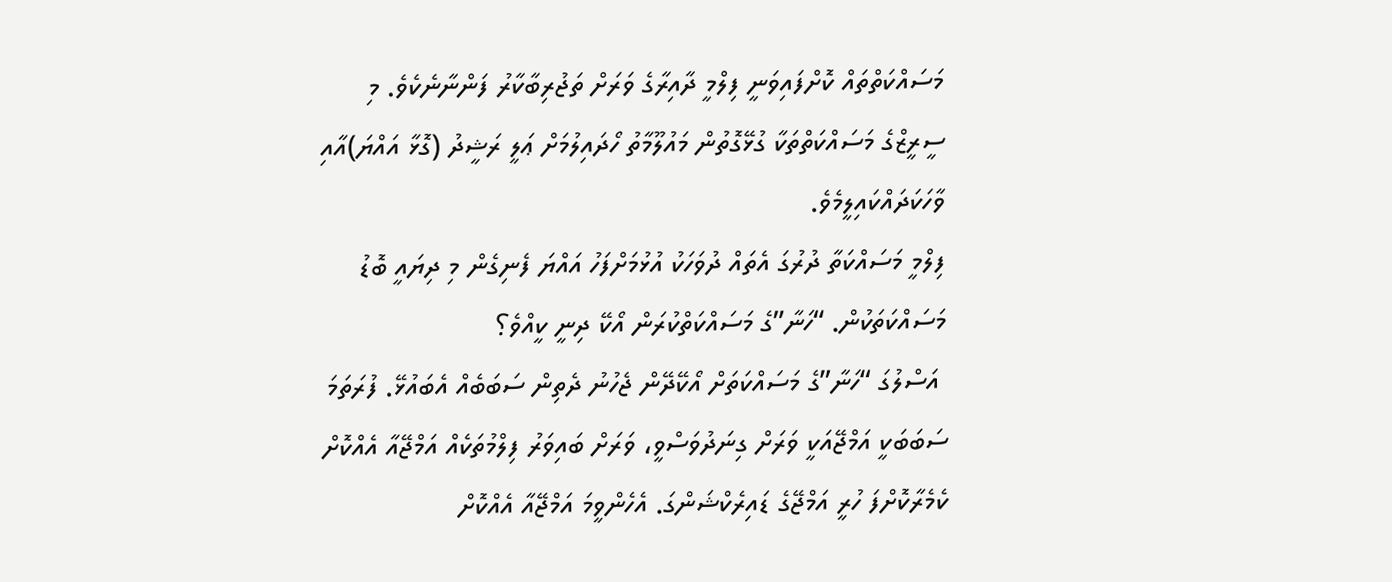މަސައްކަތްތައް ކޮށްފައިވަނީ ފިލްމީ ދާއިރާގެ ވަރަށް ތަޖުރިބާކާރު ފަންނާނެކެވެ. މި ސީރީޒްގެ މަސައްކަތްތަކާ ގުޅޭގޮތުން މައުލޫމާތު ހޯދައިލުމަށް ޢަލީ ރަޝީދު (ގޮޅާ އައްޔަ)އާއި ވާހަކަދައްކައިލީމެވެ.
ފިލްމީ މަސައްކަތާ ދުރުގަ އެތައް ދުވަހަކު އުޅުމަށްފަހު އައްޔަ ފެނިގެން މި ދިޔައީ ބޮޑު މަސައްކަތަކުން. “ހަނާ”ގެ މަސައްކަތްކުރަން އޯކޭ ދިނީ ކީއްވެ؟
 އަސްލުގަ “ހަނާ”ގެ މަސައްކަތަށް އޯކޭދޭން ޖެހުނު ދެތިން ސަބަބެއް އެބައުޅޭ. ފުރަތަމަ ސަބަބަކީ އަމްޖޭއަކީ ވަރަށް ގިނަދުވަސްވީ، ވަރަށް ބައިވަރު ފިލްމުތަކެއް އަމްޖޭއާ އެއްކޮށް ކެމެރާކޮށްފަ ހުރީ އަމްޖޭގެ ޑައިރެކްޝަންގަ. އެހެންވީމަ އަމްޖޭއާ އެއްކޮށް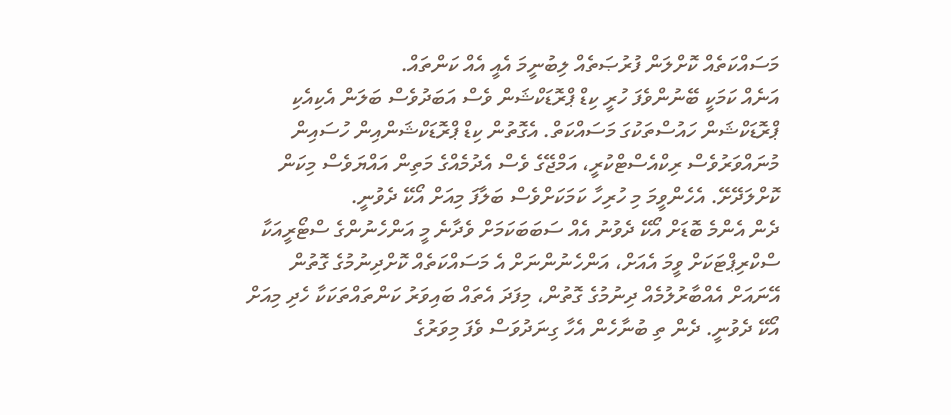މަސައްކަތެއް ކޮށްލަން ފުރުޞަތެއް ލިބުނީމަ އެއީ އެއް ކަންތައް.
އަނެއް ކަމަކީ ބޭނުންވެފަ ހުރީ ކިޑް ޕްރޮޑަކްޝަން ވެސް އަބަދުވެސް ބަލަން އެކިއެކި ޕްރޮޑަކްޝަން ހައުސްތަކުގަ މަސައްކަތް. އެގޮތުން ކިޑް ޕްރޮޑަކްޝަންއިން ހުސައިން މުނައްވަރުވެސް ރިކްއެސްޓްކުރީ، އަމްޖޭގެ ވެސް އެދުމެއްގެ މަތިން އައްޔަވެސް މިކަން ކޮށްލަދޭށޭ. އެހެންވީމަ މި ހުރިހާ ކަމަކަށްވެސް ބަލާފަ މިއަށް އޯކޭ ދެވުނީ.
ދެން އެންމެ ބޮޑަށް އޯކޭ ދެވުނު އެއް ސަބަބަކަމަށް ވެދާނެ މީ އަންހެނުންގެ ސްޓޯރީއަކާ ސްކްރިޕްޓަކަށް ވީމަ އެއަށް، އަންހެނުންނަށް އެ މަސައްކަތެއް ކޮށްދިނުމުގެ ގޮތުން އޭނައަށް އެއްބާރުލުމެއް ދިނުމުގެ ގޮތުން، މިފަދަ އެތައް ބައިވަރު ކަންތައްތަކަކާ ހެދި މިއަށް އޯކޭ ދެވުނީ. ދެން ތި ބުނާހެން އެހާ ގިނަދުވަސް ވެފަ މިވަރުގެ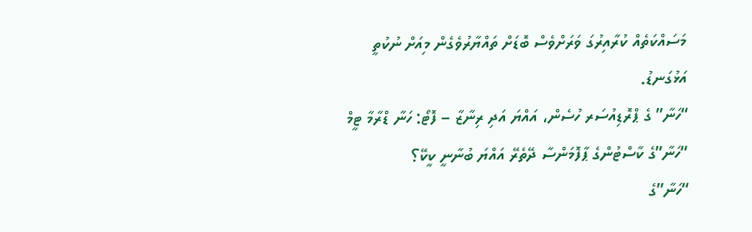މަސައްކަތެއް ކުރާއިރުގަ ވަރަށްވެސް ބޮޑަށް ތައްޔާރުވެގެން މިއަށް ނުކުތީ އަޅުގަނޑު.
“ހަނާ” ގެ ޕްރޮޑިއުސަރ ހުސެން، އައްޔަ އަދި ރިނާޒާ – ފޮޓޯ: ހަނާ ޑްރާމާ ޓީމް
“ހަނާ”ގެ ކާސްޓުންގެ ޕާފޮމަންސާ ދޭތެރޭ އައްޔަ ބުނާނީ ކީކޭ؟
“ހަނާ”ގެ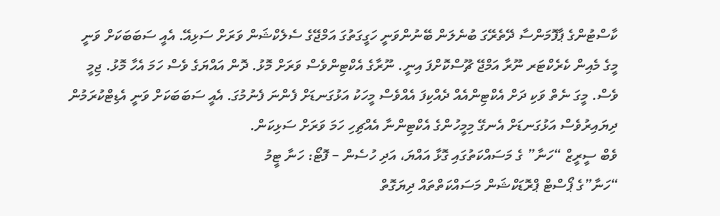ކާސްޓުންގެ ޕާފޮމަންސާ ދޭތެރޭގަ ބުނެލަން ބޭނުންވަނީ ހަގީގަތުގަ އަމްޖޭގެ ސެލެކްޝަން ވަރަށް ސަޅިއޭ. އެއީ ސަބަބަކަށް ވަނީ މީގެ މެއިން ކެރެކްޓަރ ނޫރާ އަމްޖޭ ޗޫސްކޮށްފަ އިނީ. ނޫރާގެ އެކްޓިންވެސް ވަރަށް މޮޅު. ދޮން އައްޔަގެ ވެސް ހަމަ އެހާ މޮޅު. ޖިމީ ވެސް. މީގަ ނެތް ވަކި ދަށް އެކްޓިންއެއް ދެއްކިފަ އެއްވެސް މީހަކު އަޅުގަނޑަށް ފެންނަ ފެނުމުގަ. އެއީ ސަބަބަކަށް ވަނީ އެޑިޓްކުރަމުން ދިޔައިރުވެސް އަޅުގަނޑަށް އެނގޭ މިމީހުންގެ އެކްޓިންނާ އެއްޗިހި ހަމަ ވަރަށް ސަޅިކަން.
ވެބް ސީރީޒް “ހަނާ” ގެ މަސައްކަތުގައި ގޮޅާ އައްޔަ، އަދި ހުސެން – ފޮޓޯ: ހަނާ ޓީމު
“ހަނާ”ގެ ޕޯސްޓް ޕްރޮޑަކްޝަން މަސައްކަތްތައް ދިޔަގޮތް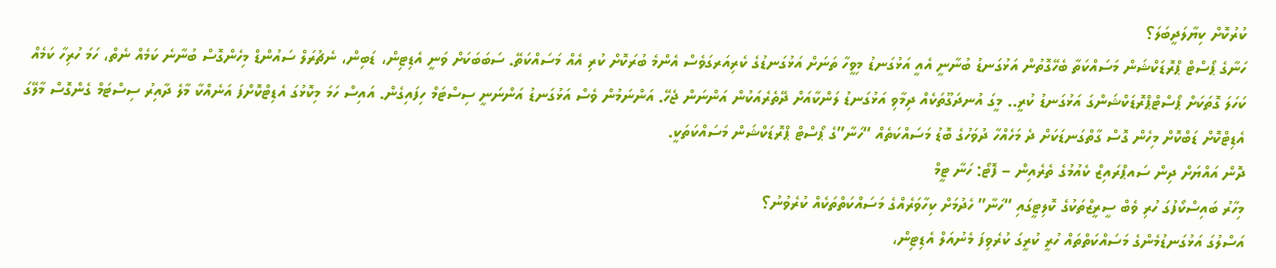ކުރުކޮށް ކިޔާލަދީބަލަ؟
ހަނާގެ ޕޯސްޓް ޕްރޮޑަކްޝަން މަސައްކަތާ ބެހޭގޮތުން އަޅުގަނޑު ބުނާނީ އެއީ އަޅުގަނޑު މިވީހާ ތަނަށް އަޅުގަނޑުގެ ކެރިއަރގަވެސް އެންމެ ބުރަކޮށް ކުރި އެއް މަސައްކަތޭ. ސަބަބަކަށް ވަނީ އެޑިޓިން، ޑަބިން، ނެޗުރަލް ސައުންޑް މިހެންގޮސް ބުނާނެ ކަމެއް ނެތް، ހަމަ ހުރިހާ ކަމެއް ކަހަލަ ގޮތަކަށް ޕޯސްޓްޕްރޮޑަކްޝަންގަ އަޅުގަނޑު ކުރީ.. މީގަ އުނދަގޫތަކެއް ދިމާވި އަޅުގަނޑު ލަންކާއަށް ދޭތެރެއަކުން އަންނަން ޖެހޭ. އަންނަމުން ވެސް އަޅުގަނޑު އަންނަނީ ސިސްޓަމް ހިފައިގެން. އައިސް ހަމަ މިކޮޅުގަ އެޑިޓްކޮށްފަ އަނެއްކާ މާލެ ދާއިރު ސިސްޓަމް ގެންގޮސް މާލޭގަ އެޑިޓްކޮށް ޑަބްކޮށް މިހެން ގޮސް ގާތްގަނޑަކަށް ދެ މަހެއްހާ ދުވަހުގެ ބޮޑު މަސައްކަތެއް “ހަނާ”ގެ ޕޯސްޓް ޕްރޮޑަކްޝަން މަސައްކަތަކީ.
ދޮން އައްޔަށް ދިން ސައޕްރައިޒް ކެއުމުގެ ތެރެއިން – ފޮޓޯ: ހަނާ ޓީމް
މިހާރު ބައިސްކޯފުގަ ހުރި ވެބް ސީރީޒްތަކުގެ ކޮލިޓީގައި “ހަނާ” ހެދުމަށް ކިހާވަރެއްގެ މަސައްކަތްތަކެއް ކުރެވުނު؟
އަސްލުގަ އަޅުގަނޑުމެންގެ މަސައްކަތްތައް ހުރީ ކުރީގަ ކުރެވިފަ މެނުއަލް އެޑިޓިން،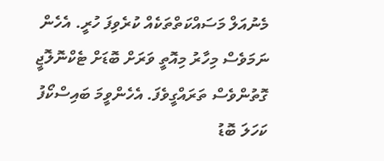މެނުއަލް މަސައްކަތްތަކެއް ކުރެވިފަ ހުރީ. އެހެން ނަމަވެސް މިހާރު މިއޮތީ ވަރަށް ބޮޑަށް ޓެކްނޮލޮޖީ ގޮތުންވެސް ތަރައްގީވެފަ. އެހެންވީމަ ބައިސްކޯފު ކަހަލަ ބޮޑު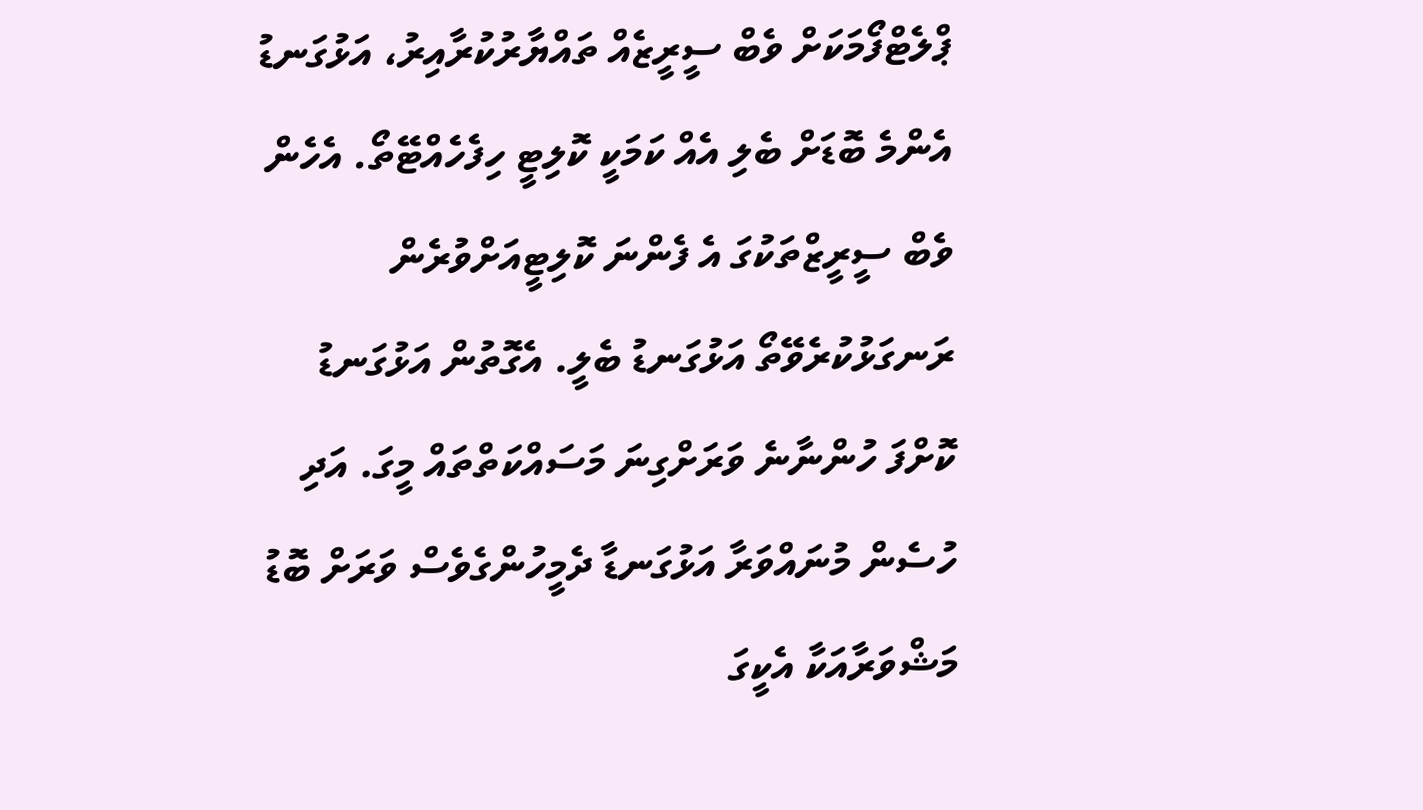ޕްލެޓްފޯމަކަށް ވެބް ސީރީޒެއް ތައްޔާރުކުރާއިރު، އަޅުގަނޑު އެންމެ ބޮޑަށް ބެލި އެއް ކަމަކީ ކޮލިޓީ ހިފެހެއްޓޭތޯ. އެހެން ވެބް ސީރީޒްތަކުގަ އެ ފެންނަ ކޮލިޓީއަށްވުރެން ރަނގަޅުކުރެވޭތޯ އަޅުގަނޑު ބެލީ. އެގޮތުން އަޅުގަނޑު ކޮށްފަ ހުންނާނެ ވަރަށްގިނަ މަސައްކަތްތައް މީގަ. އަދި ހުސެން މުނައްވަރާ އަޅުގަނޑާ ދެމީހުންގެވެސް ވަރަށް ބޮޑު މަޝްވަރާއަކާ އެކީގަ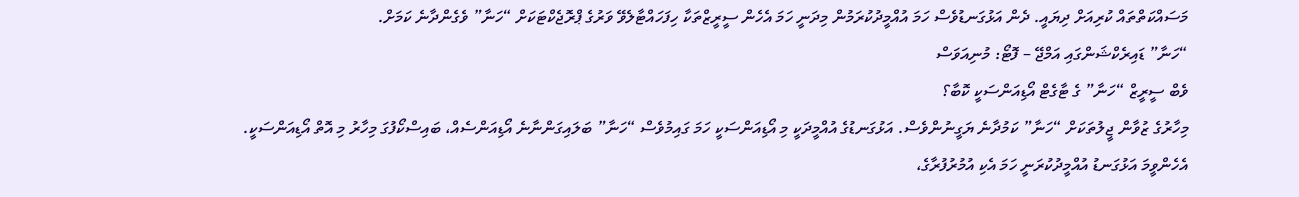މަސައްކަތްތައް ކުރިއަށް ދިޔައީ. ދެން އަޅުގަނޑުވެސް ހަމަ އުއްމީދުކުރަމުން މިދަނީ ހަމަ އެހެން ސީރީޒްތަކާ ހިފަހައްޓާލެވޭ ވަރުގެ ޕްރޮޖެކްޓަކަށް “ހަނާ” ވެގެންދާނެ ކަމަށް.
“ހަނާ” ޑައިރެކްޝަންގައި އަމްޖޭ – ފޮޓޯ: މުނިއަވަސް
ވެބް ސީރީޒް “ހަނާ” ގެ ޓާގެޓް އޯޑިއަންސަކީ ކޮބާ؟
މިހާރުގެ ޒުވާން ޖީލުތަކަށް “ހަނާ” ކަމުދާނެ ޔަގީނުންވެސް. އަޅުގަނޑުގެ އުއްމީދަކީ މި އޯޑިއަންސަކީ ހަމަ ގައިމުވެސް “ހަނާ” ބަލައިގަންނާނެ އޯޑިއަންސެއް، ބައިސްކޯފުގަ މިހާރު މި އޮތް އޯޑިއަންސަކީ. އެހެންވީމަ އަޅުގަނޑު އުއްމީދުކުރަނީ ހަމަ އެކި އުމުރުފުރާގެ،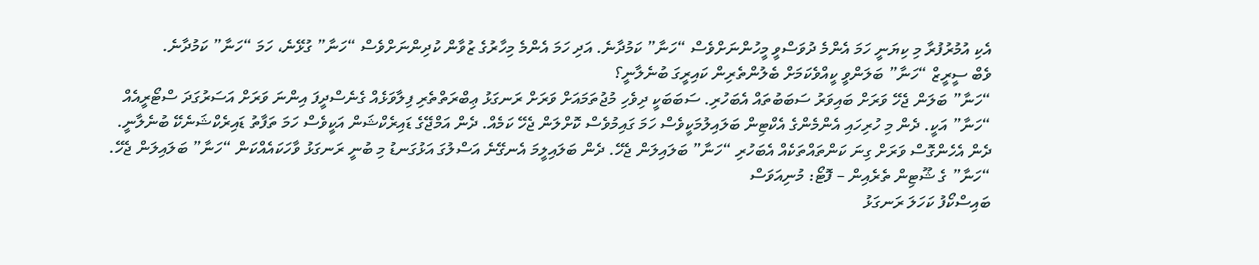އެކި އުމުރުފުރާ މި ކިޔަނީ ހަމަ އެންމެ ދުވަސްވީ މީހުންނަށްވެސް “ހަނާ” ކަމުދާނެ. އަދި ހަމަ އެންމެ މިހާރުގެ ޒުވާން ކުދިންނަށްވެސް “ހަނާ” ގުޅޭނެ، ހަމަ “ހަނާ” ކަމުދާނެ.
ވެބް ސީރީޒް “ހަނާ” ބަލަންވީ ކީއްވެކަމަށް ބެލުންތެރިން ކައިރީގަ ބުނެލާނީ؟
“ހަނާ” ބަލަން ޖެހޭ ވަރަށް ބައިވަރު ސަބަބުތައް އެބަހުރި. ސަބަބަކީ ދިވެހި މުޖުތަމައަށް ވަރަށް ރަނގަޅު ޢިބްރަތްތެރި ފިލާވަޅެއް ގެނެސްދީފަ އިންނަ ވަރަށް އަސަރުގަދަ ސްޓޯރީއެއް “ހަނާ” އަކީ. ދެން މި ހުރިހައި އެންމެންގެ އެކްޓިން ބަލައިލުމަކީވެސް ހަމަ ގައިމުވެސް ކޮށްލަން ޖެހޭ ކަމެއް. ދެން އަމްޖޭގެ ޑައިރެކްޝަން އަކީވެސް ހަމަ ތަފާތު ޑައިރެކްޝަނެކޭ ބުނެލާނީ. ދެން އެހެންގޮސް ވަރަށް ގިނަ ކަންތައްތަކެއް އެބަހުރި “ހަނާ” ބަލައިލަން ޖެހޭ. ދެން ބަލައިލީމަ އެނގޭނެ އަސްލުގަ އަޅުގަނޑު މި ބުނީ ރަނގަޅު ވާހަކައެއްކަން “ހަނާ” ބަލައިލަން ޖެހޭ.
“ހަނާ” ގެ ޝޫޓިން ތެރެއިން – ފޮޓޯ: މުނިއަވަސް
ބައިސްކޯފު ކަހަލަ ރަނގަޅު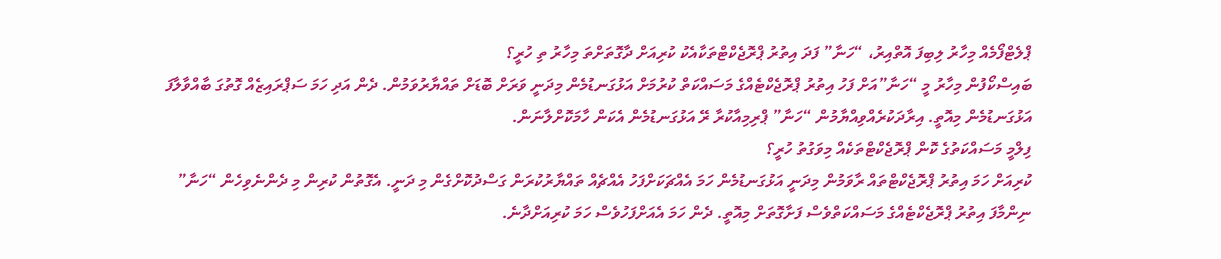ޕްލެޓްފޯމެއް މިހާރު ލިބިފަ އޮތްއިރު، “ހަނާ” ފަދަ އިތުރު ޕްރޮޖެކްޓްތަކާއެކު ކުރިއަށް ދާގޮތަށްތަ މިހާރު ތި ހުރީ؟
ބައިސްކޯފުން މިހާރު މީ “ހަނާ”އަށް ފަހު އިތުރު ޕްރޮޖެކްޓެއްގެ މަސައްކަތް ކުރުމަށް އަޅުގަނޑުމެން މިދަނީ ވަރަށް ބޮޑަށް ތައްޔާރުވަމުން. ދެން އަދި ހަމަ ސަޕްރައިޒެއް ގޮތުގަ ބާއްވާލާފަ އަޅުގަނޑުމެން މިއޮތީ. އިރާދަކުރެއްވިއްޔާމުން “ހަނާ” ޕްރިމިއާކުރާ ރޭ އަޅުގަނޑުމެން އެކަން ހާމަކޮށްލާނަން.
ފިލްމީ މަސައްކަތުގެ ކޮން ޕްރޮޖެކްޓްތަކެއް މިވަގުތު ހުރީ؟
ކުރިއަށް ހަމަ އިތުރު ޕްރޮޖެކްޓްތައް ރާވަމުން މިދަނީ އަޅުގަނޑުމެން ހަމަ އެއްޗަކަށްފަހު އެއްޗެއް ތައްޔާރުކުރަން ގަސްދުކޮށްގެން މި ދަނީ. އެގޮތުން ކުރިން މި ދެންނެވިހެން “ހަނާ” ނިންމާފަ އިތުރު ޕްރޮޖެކްޓެއްގެ މަސައްކަތްވެސް ފަށާގޮތަށް މިއޮތީ. ދެން ހަމަ އެއަށްފަހުވެސް ހަމަ ކުރިއަށްދާނެ.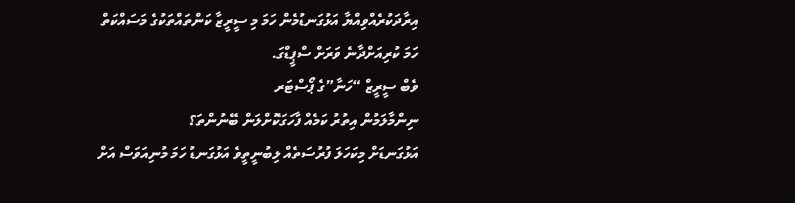އިރާދަކުރެއްވިއްޔާ އަޅުގަނޑުމެން ހަމަ މި ސީރީޒާ ކަންތައްތަކުގެ މަސައްކަތް ހަމަ ކުރިއަށްދާނެ ވަރަށް ސްޕީޑްގަ.
ވެބް ސީރީޒް “ހަނާ”ގެ ޕޯސްޓަރ
ނިންމާލަމުން އިތުރު ކަމެއް ފާހަގަކޮށްލަން ބޭނުންތަ؟
އަޅުގަނޑަށް މިކަހަލަ ފުރުސަތެއް ލިބުނީތީވެ އަޅުގަނޑު ހަމަ މުނިއަވަސް އަށް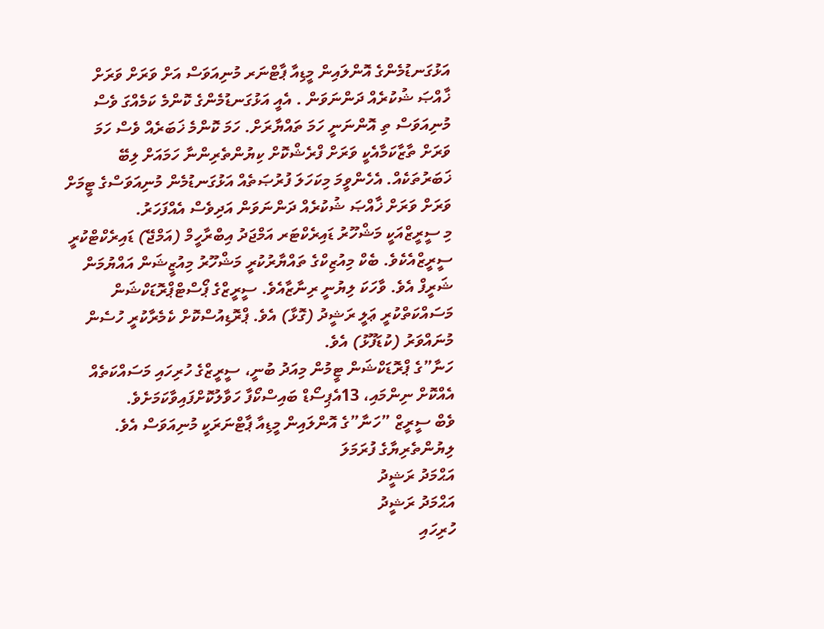އަޅުގަނޑުމެންގެ އޮންލައިން މީޑިއާ ޕާޓްނަރ މުނިއަވަސް އަށް ވަރަށް ވަރަށް ޚާއްޞަ ޝުކުރެއް ދަންނަވަން . އެއީ އަޅުގަނޑުމެންގެ ކޮންމެ ކަމެއްގަ ވެސް މުނިއަވަސް ތި އޮންނަނީ ހަމަ ތައްޔާރަށް. ހަމަ ކޮންމެ ޚަބަރެއް ވެސް ހަމަ ވަރަށް ތާޒާކަމާއެކީ ވަރަށް ފްރެޝްކޮށް ކިޔުންތެރިންނާ ހަމައަށް ލިބޭ ޚަބަރުތަކެއް. އެހެންވީމަ މިކަހަލަ ފުރުޞަތެއް އަޅުގަނޑުމެން މުނިއަވަސްގެ ޓީމަށް ވަރަށް ވަރަށް ޚާއްޞަ ޝުކުރެއް ދަންނަވަން އަދިވެސް އެއްފަހަރު.
މި ސީރީޒްއަކީ މަޝްހޫރު ޑައިރެކްޓަރ އަމްޖަދު އިބްރާހީމް (އަމްޖޭ) ޑައިރެކްޓްކުރީ ސީރީޒްއެކެވެ. ބެކް މިއުޒިކްގެ ތައްޔާރުކުރީ މަޝްހޫރު މިއުޒީޝަން އައްޔުމަން ޝަރީފް އެވެ. ވާހަކަ ލިޔުނީ ރިނާޒާއެވެ. ސީރީޒްގެ ޕޯސްޓްޕްރޮޑަކްޝަން މަސައްކަތްކުރީ ޢަލީ ރަޝީދު (ގޮޅާ) އެވެ. ޕްރޮޑިއުސްކޮށް ކެމެރާކުރީ ހުސެން މުނައްވަރު (ކުޑަފޫޅު) އެވެ.
ހަނާ”ގެ ޕްރޮޑަކްޝަން ޓީމުން މިއަދު ބުނީ، ސީރީޒްގެ ހުރިހައި މަސައްކަތެއް އެއްކޮށް ނިންމައި، 13އެޕިސޯޑް ބައިސްކޯފާ ހަވާލުކޮށްފައިވާކަމަށެވެ.
ވެބް ސީރީޒް ”ހަނާ”ގެ އޮންލައިން މީޑިއާ ޕާޓްނަރަކީ މުނިއަވަސް އެވެ.
ލިޔުންތެރިޔާގެ ފުރަމަލަ
އަޙްމަދު ރަޝީދު
އަޙްމަދު ރަޝީދު
ހުރިހައި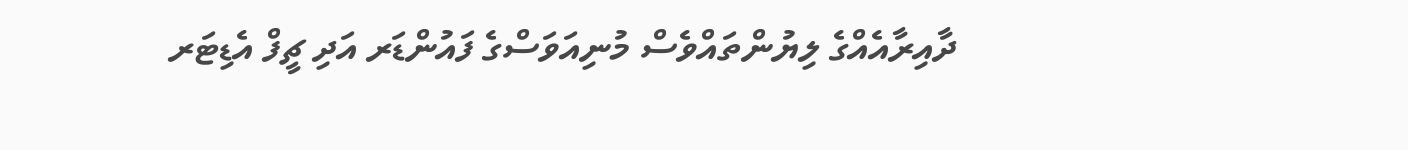ދާއިރާއެއްގެ ލިޔުންތައްވެސް މުނިއަވަސްގެ ފައުންޑަރ އަދި ޗީފް އެޑިޓަރ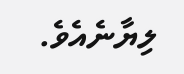ލިޔާނެއެވެ.